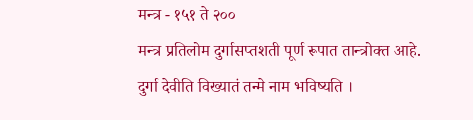मन्त्र - १५१ ते २००
मन्त्र प्रतिलोम दुर्गासप्तशती पूर्ण रूपात तान्त्रोक्त आहे.
दुर्गा देवीति विख्यातं तन्मे नाम भविष्यति ।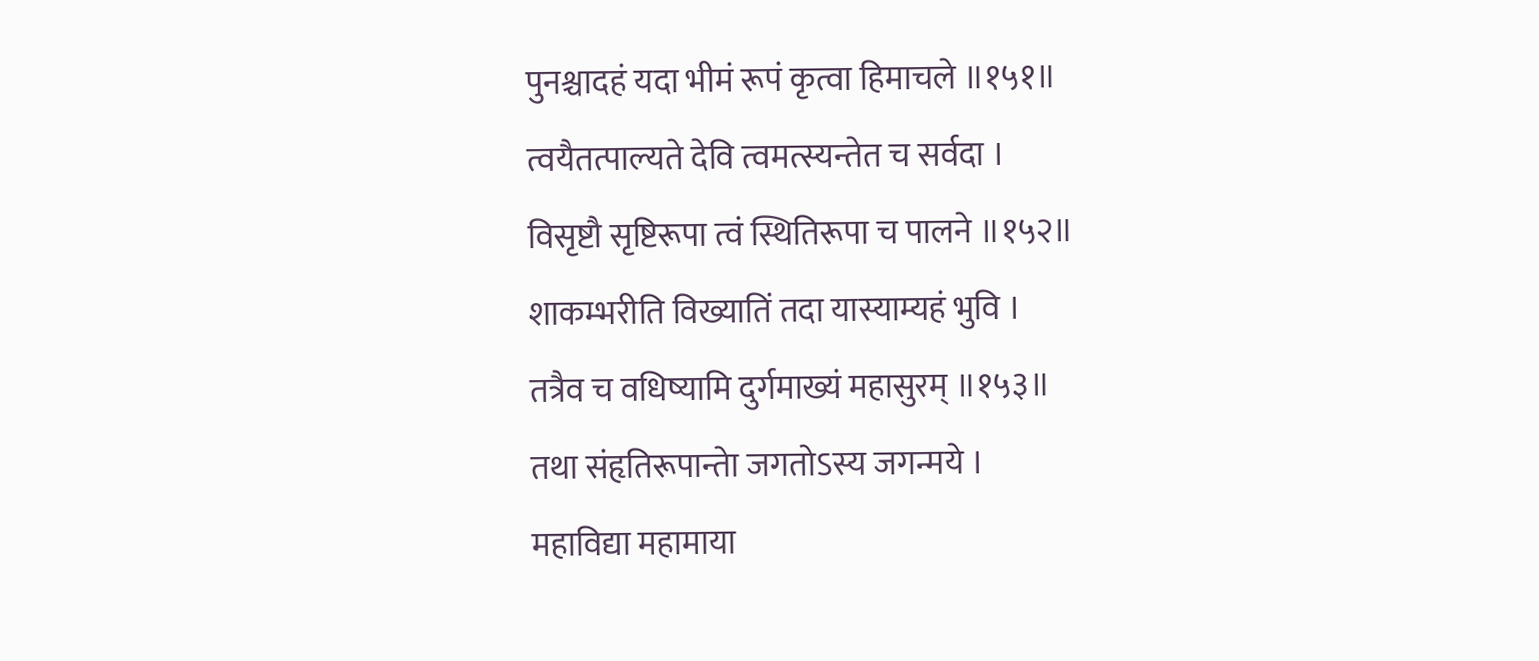पुनश्चादहं यदा भीमं रूपं कृत्वा हिमाचले ॥१५१॥
त्वयैतत्पाल्यते देवि त्वमत्स्यन्तेत च सर्वदा ।
विसृष्टौ सृष्टिरूपा त्वं स्थितिरूपा च पालने ॥१५२॥
शाकम्भरीति विख्यातिं तदा यास्याम्यहं भुवि ।
तत्रैव च वधिष्यामि दुर्गमाख्यं महासुरम् ॥१५३॥
तथा संहृतिरूपान्तेा जगतोऽस्य जगन्मये ।
महाविद्या महामाया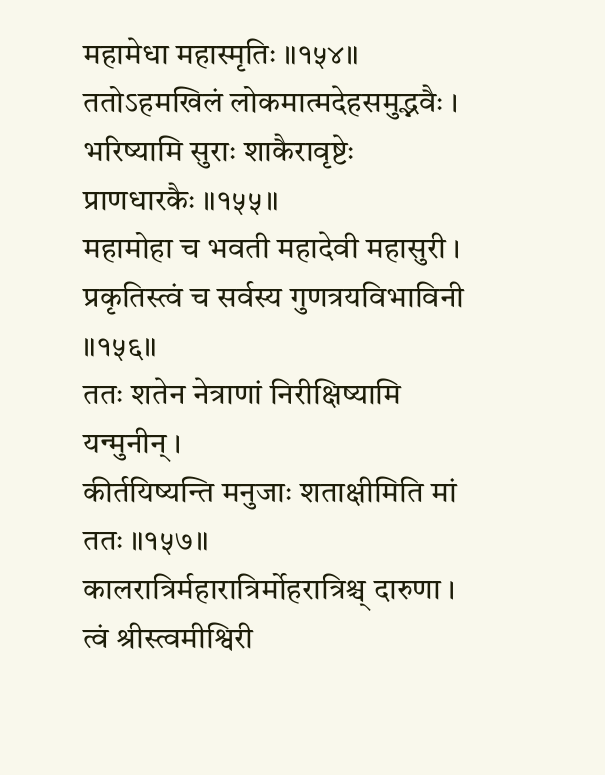महामेधा महास्मृतिः ॥१५४॥
ततोऽहमखिलं लोकमात्मदेहसमुद्भवैः ।
भरिष्यामि सुराः शाकैरावृष्टेः प्राणधारकैः ॥१५५॥
महामोहा च भवती महादेवी महासुरी ।
प्रकृतिस्त्वं च सर्वस्य गुणत्रयविभाविनी ॥१५६॥
ततः शतेन नेत्राणां निरीक्षिष्यामि यन्मुनीन् ।
कीर्तयिष्यन्ति मनुजाः शताक्षीमिति मां ततः ॥१५७॥
कालरात्रिर्महारात्रिर्मोहरात्रिश्च् दारुणा ।
त्वं श्रीस्त्वमीश्विरी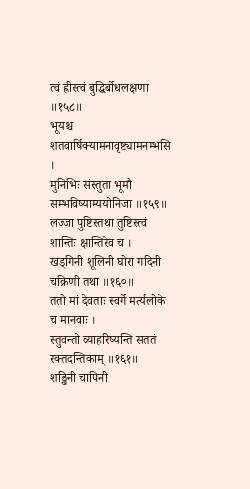त्वं ह्रीस्त्वं बुद्धिर्बोधलक्षणा ॥१५८॥
भूयश्च शतवार्षिक्यामनावृष्ट्यामनम्भसि ।
मुनिभिः संस्तुता भूमौ सम्भविष्याम्ययोनिजा ॥१५९॥
लज्जा पुष्टिस्तथा तुष्टिस्त्वं शान्तिः क्षान्तिरेव च ।
खड्गिनी शूलिनी घोरा गदिनी चक्रिणी तथा ॥१६०॥
ततो मां देवताः स्वर्गे मर्त्यलोके च मानवाः ।
स्तुवन्तो व्याहरिष्यन्ति सततं रक्तदन्तिकाम् ॥१६१॥
शङ्खिनी चापिनी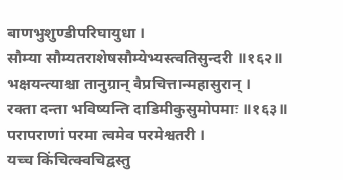बाणभुशुण्डीपरिघायुधा ।
सौम्या सौम्यतराशेषसौम्येभ्यस्त्वतिसुन्दरी ॥१६२॥
भक्षयन्त्याश्चा तानुग्रान् वैप्रचित्तान्महासुरान् ।
रक्ता दन्ता भविष्यन्ति दाडिमीकुसुमोपमाः ॥१६३॥
परापराणां परमा त्वमेव परमेश्वतरी ।
यच्च किंचित्क्वचिद्वस्तु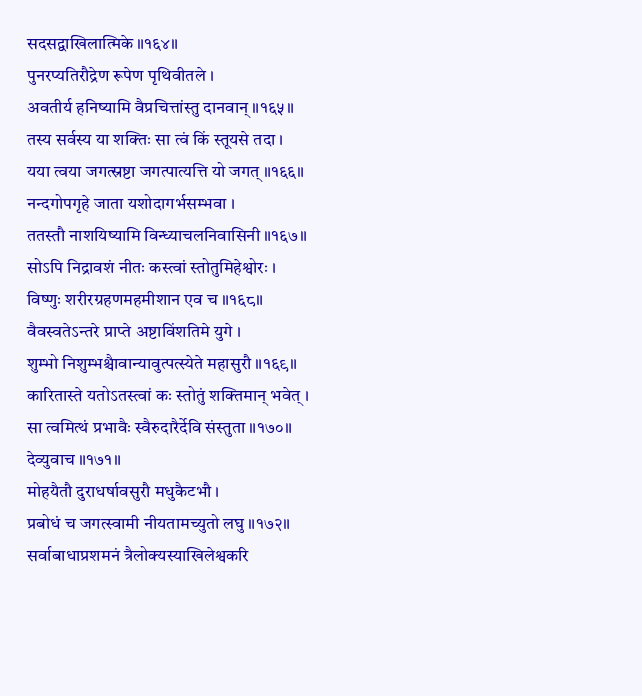सदसद्वाखिलात्मिके ॥१६४॥
पुनरप्यतिरौद्रेण रूपेण पृथिवीतले ।
अवतीर्य हनिष्यामि वैप्रचित्तांस्तु दानवान् ॥१६५॥
तस्य सर्वस्य या शक्तिः सा त्वं किं स्तूयसे तदा ।
यया त्वया जगत्स्रष्टा जगत्पात्यत्ति यो जगत् ॥१६६॥
नन्दगोपगृहे जाता यशोदागर्भसम्भवा ।
ततस्तौ नाशयिष्यामि विन्ध्याचलनिवासिनी ॥१६७॥
सोऽपि निद्रावशं नीतः कस्त्वां स्तोतुमिहेश्वोरः ।
विष्णुः शरीरग्रहणमहमीशान एव च ॥१६८॥
वैवस्वतेऽन्तरे प्राप्ते अष्टाविंशतिमे युगे ।
शुम्भो निशुम्भश्चैावान्यावुत्पत्स्येते महासुरौ ॥१६९॥
कारितास्ते यतोऽतस्त्वां कः स्तोतुं शक्तिमान् भवेत् ।
सा त्वमित्थं प्रभावैः स्वैरुदारैर्देवि संस्तुता ॥१७०॥
देव्युवाच ॥१७१॥
मोहयैतौ दुराधर्षावसुरौ मधुकैटभौ ।
प्रबोधं च जगत्स्वामी नीयतामच्युतो लघु ॥१७२॥
सर्वाबाधाप्रशमनं त्रैलोक्यस्याखिलेश्वकरि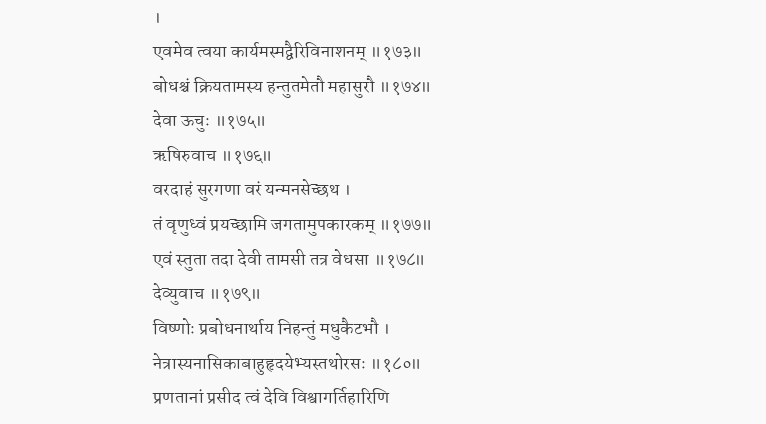।
एवमेव त्वया कार्यमस्मद्वैरिविनाशनम् ॥१७३॥
बोधश्चं क्रियतामस्य हन्तुतमेतौ महासुरौ ॥१७४॥
देवा ऊचुः ॥१७५॥
ऋषिरुवाच ॥१७६॥
वरदाहं सुरगणा वरं यन्मनसेच्छथ ।
तं वृणुध्वं प्रयच्छामि जगतामुपकारकम् ॥१७७॥
एवं स्तुता तदा देवी तामसी तत्र वेधसा ॥१७८॥
देव्युवाच ॥१७९॥
विष्णोः प्रबोधनार्थाय निहन्तुं मधुकैटभौ ।
नेत्रास्यनासिकाबाहुहृदयेभ्यस्तथोरसः ॥१८०॥
प्रणतानां प्रसीद त्वं देवि विश्वागर्तिहारिणि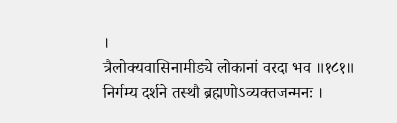।
त्रैलोक्यवासिनामीड्ये लोकानां वरदा भव ॥१८१॥
निर्गम्य दर्शने तस्थौ ब्रह्मणोऽव्यक्तजन्मनः ।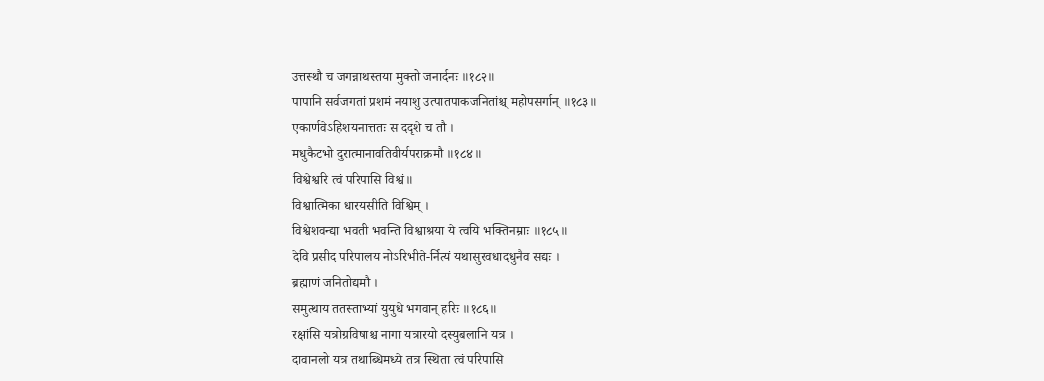उत्तस्थौ च जगन्नाथस्तया मुक्तो जनार्दनः ॥१८२॥
पापानि सर्वजगतां प्रशमं नयाशु उत्पातपाकजनितांश्च् महोपसर्गान् ॥१८३॥
एकार्णवेऽहिशयनात्ततः स ददृशे च तौ ।
मधुकैटभो दुरात्मानावतिवीर्यपराक्रमौ ॥१८४॥
विश्वेश्वरि त्वं परिपासि विश्वं॥
विश्वात्मिका धारयसीति विश्विम् ।
विश्वेशवन्द्या भवती भवन्ति विश्वाश्रया ये त्वयि भक्तिनम्राः ॥१८५॥
देवि प्रसीद परिपालय नोऽरिभीते-र्नित्यं यथासुरवधादधुनैव सद्यः ।
ब्रह्माणं जनितोद्यमौ ।
समुत्थाय ततस्ताभ्यां युयुधे भगवान् हरिः ॥१८६॥
रक्षांसि यत्रोग्रविषाश्च नागा यत्रारयो दस्युबलानि यत्र ।
दावानलो यत्र तथाब्धिमध्ये तत्र स्थिता त्वं परिपासि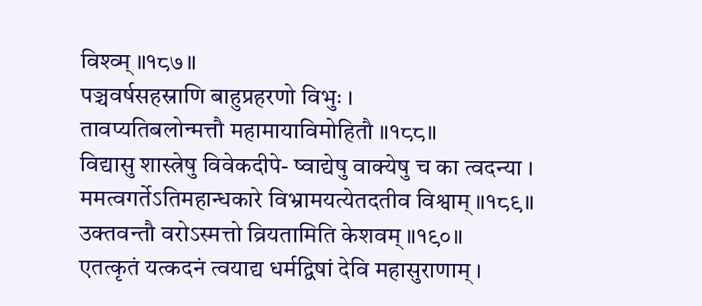विश्व्म् ॥१८७॥
पञ्चवर्षसहस्राणि बाहुप्रहरणो विभुः ।
तावप्यतिबलोन्मत्तौ महामायाविमोहितौ ॥१८८॥
विद्यासु शास्त्रेषु विवेकदीपे- ष्वाद्येषु वाक्येषु च का त्वदन्या ।
ममत्वगर्तेऽतिमहान्धकारे विभ्रामयत्येतदतीव विश्वाम् ॥१८९॥
उक्तवन्तौ वरोऽस्मत्तो व्रियतामिति केशवम् ॥१९०॥
एतत्कृतं यत्कदनं त्वयाद्य धर्मद्विषां देवि महासुराणाम् ।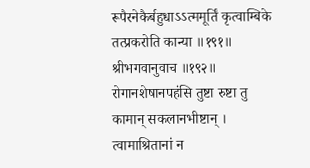रूपैरनेकैर्बहुधाऽऽत्ममूर्तिं कृत्वाम्बिके तत्प्रकरोति कान्या ॥१९१॥
श्रीभगवानुवाच ॥१९२॥
रोगानशेषानपहंसि तुष्टा रुष्टा तु कामान् सकलानभीष्टान् ।
त्वामाश्रितानां न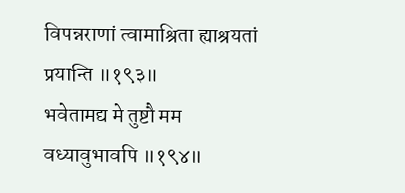विपन्नराणां त्वामाश्रिता ह्याश्रयतां प्रयान्ति ॥१९३॥
भवेतामद्य मे तुष्टौ मम वध्यावुभावपि ॥१९४॥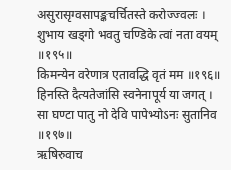असुरासृग्वसापङ्कचर्चितस्ते करोज्ज्वलः ।
शुभाय खड्गो भवतु चण्डिके त्वां नता वयम् ॥१९५॥
किमन्येन वरेणात्र एतावद्धि वृतं मम ॥१९६॥
हिनस्ति दैत्यतेजांसि स्वनेनापूर्य या जगत् ।
सा घण्टा पातु नो देवि पापेभ्योऽनः सुतानिव ॥१९७॥
ऋषिरुवाच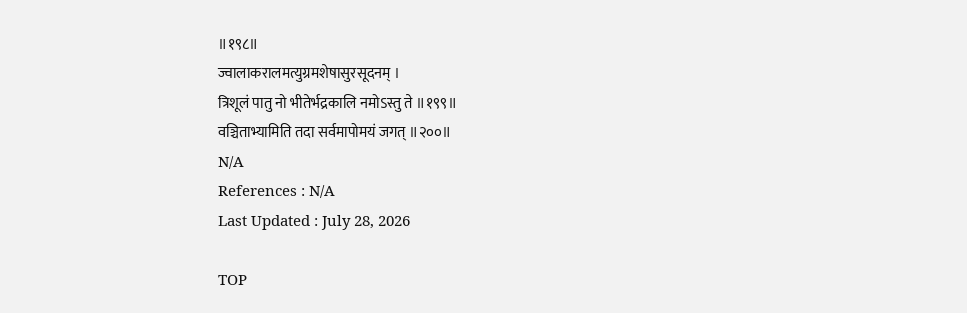॥१९८॥
ज्वालाकरालमत्युग्रमशेषासुरसूदनम् ।
त्रिशूलं पातु नो भीतेर्भद्रकालि नमोऽस्तु ते ॥१९९॥
वञ्चिताभ्यामिति तदा सर्वमापोमयं जगत् ॥२००॥
N/A
References : N/A
Last Updated : July 28, 2026

TOP